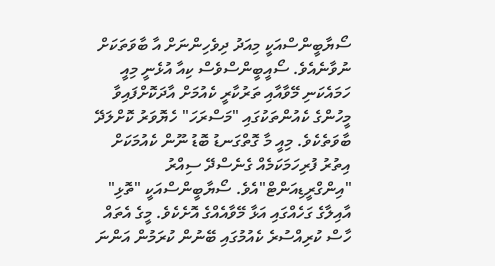ސޯޔާބީންސްއަކީ މިއަދު ދިވެހިންނަށް އާ ބާވަތަކަށް ނުވާނެއެވެ. ސޯއީބީންސްވެސް ކިއާ އުޅެނީ މިއީ ހަމައެކަނި މޭވާއާއި ތަރުކާރީ ކެއުމަށް އާދަކޮށްފައިވާ މީހުންގެ ކެއުންތަކުގައި "މަސްރަހަ" ހެޔޮވަރު ކޮށްލަދޭ ބާވަތެކެވެ. މިއީ މާ ގޮތްގަނޑު ބޮޑު ނޫން ކެއުމަކަށް އިތުރު ފުރިހަމަކަމެއް ގެނެސްދޭ ސިއްރު "އިންގްރީޑިއަންޓް"އެވެ. ސޯޔާބީންސްއަކީ "ތޮޅި" އާއިލާގެ ގަހެއްގައި އަޅާ މޭވާއެއްގެ އޮށެކެވެ. މީގެ އެތައް ހާސް ކުރިއްސުރެ ކެއުމުގައި ބޭނުން ކުރަމުން އަންނަ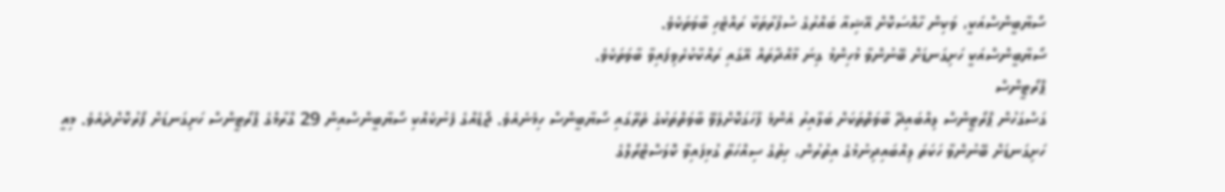ސޯޔާބީންސްއަކީ، ވަކިން ހާއްސަކޮށް އޭޝިއާ ބައްރުގެ ސުފުރާތަކާ ރައްޓެހި ބާވަތަކެވެ.
ސޯޔާބީންސްއަކީ ހަށިގަނޑަށް ބޭނުންވާ މުހިންމު ގިނަ މާއްދާތައް އޭގައި ރައްކާކުރެވިފައިވާ ބާވަތަކެވެ.
ޕްރޯޓީންސް
ގަސްގަހުން ޕްރޯޓީންސް ލިއްބައިދޭ ބާވަތްތަކަށް ބަލާއިރު އެންމެ ފާހަގަކޮށްލެވޭ ބާވަތްތަކުގެ ތެރޭގައި ސޯޔާބީންސް ހިމެނެއެވެ. ޖޯޑެއްގެ ފެނުކެއްކި ސޯޔާބީންސްއިން 29 ގްރާމްގެ ޕްރޯޓީންސް ހަށިގަނޑަށް ފޯރުކޮށްދެއެވެ. މިއީ ހަށިގަނޑަށް ބޭނުންވާ ހަކަތަ ލިއްބައިދިނުމުގެ އިތުރުން، ހިތުގެ ސިއްހަތާ ގުޅިފައިވާ ކޮލަސްޓްރޯލްގެ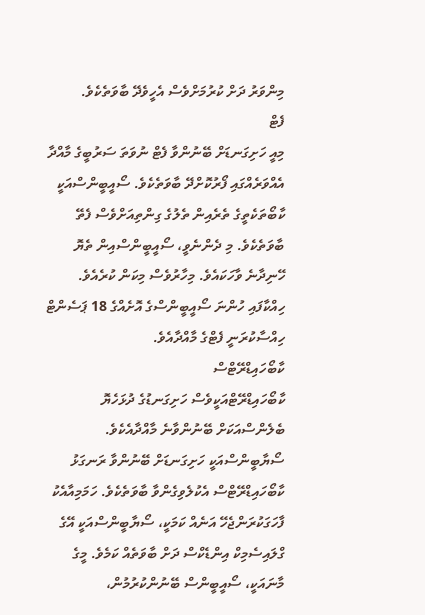މިންވަރު ދަށް ކުރުމަށްވެސް އެހީވެދޭ ބާވަތެކެވެ.
ފެޓް
މިއީ ހަށިގަނޑަށް ބޭނުންވާ ފެޓް ނުވަތަ ސަރުބީގެ މާއްދާ އެއްވަރެއްގައި ފޯރުކޮށްދޭ ބާވަތެކެވެ. ސޯއީބީންސްއަކީ ކާބޯތަކެތީގެ ތެރެއިން ތެލުގެ ގިންތިއަށްވެސް ފެތޭ ބާވަތެކެވެ. މި ދެންނެވީ، ސޯއީބީންސްއިން ތެޔޮ ހޭނިދާނެ ވާހަކައެވެ. މިހާރުވެސް މިކަން ކުރެއެވެ. ހިއްކާފައި ހުންނަ ސޯއީބީންސްގެ އޮށެއްގެ 18 ޕަސެންޓް ހިއްސާކުރަނީ ފެޓްގެ މާއްދާއެވެ.
ކާބޯހައިޑްރޭޓްސް
ކާބޯހައިޑްރޭޓްއަކީވެސް ހަށިގަނޑުގެ ދުޅަހެޔޮ ބެލެންސްއަކަށް ބޭނުންވާނެ މާއްދާއެކެވެ. ސޯޔާބީންސްއަކީ ހަށިގަނޑަށް ބޭނުންވާ ރަނގަޅު ކާބޯހައިޑްރޭޓްސް އެކުލެވިގެންވާ ބާވަތެކެވެ. ހަމަމިއާއެކު ފާހަގަކުރަންޖެހޭ އަނެއް ކަމަކީ، ސޯޔާބީންސްއަކީ އޭގެ ގްލައިސެމިކް އިންޑެކްސް ދަށް ބާވަތެއް ކަމެވެ. މީގެ މާނައަކީ، ސޯއީބީންސް ބޭނުންކުރުމުން،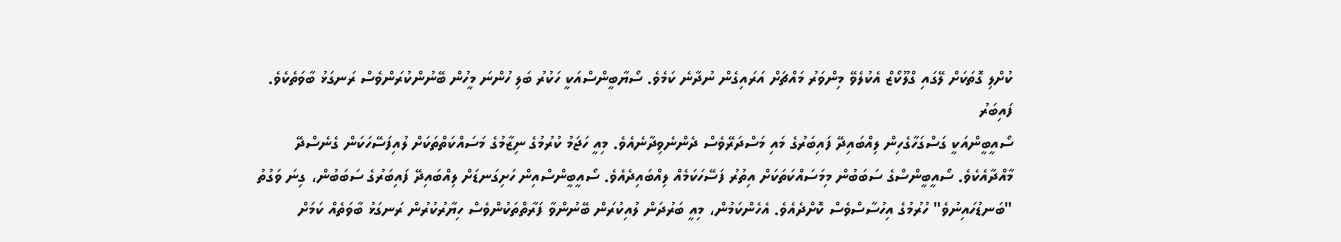ކުށްލި ގޮތަކަށް ލޭގައި ގްލޫކޯޒް އެކުލެވޭ މިންވަރު މައްޗަށް އަރައިގެން ނުދާނެ ކަމެވެ. ސޯޔާބީންސްއަކީ ހަކުރު ބަލި ހުންނަ މީހުން ބޭނުންކުރަންވެސް ރަނގަޅު ބާވަތެކެވެ.
ފައިބަރު
ސޯއީބީންއަކީ ގަސްގަހާގެހިން ލިއްބައިދޭ ފައިބަރުގެ މައި މަސްދަރޭވެސް ދެންނެވިދާނެއެވެ. މިއީ ހަޖަމު ކުރުމުގެ ނިޒާމުގެ މަސައްކަތްތަކަށް ލުއިފަސޭހަކަން ގެނެސްދޭ މާއްދާއެކެވެ. ސޯއީބީންސްގެ ސަބަބުން މިމަސައްކަތަކަށް އިތުރު ފަސޭހަކަމެއް ލިއްބައިދެއެވެ. ސޯއީބީންސްއިން ހަށިގަނޑަށް ލިއްބައިދޭ ފައިބަރުގެ ސަބަބުން، ގިނަ ވަގުތު "ބަނޑުހައިނުވެ" ހުރުމުގެ އިހުސާސްވެސް ކޮށްދެއެވެ. އެހެންކަމުން، މިއީ ބަރުދަން ލުއިކުރަން ބޭނުންވާ ފަރާތްތަކުންވެސް ހިޔާރުކުރުން ރަނގަޅު ބާވަތެއް ކަމަށް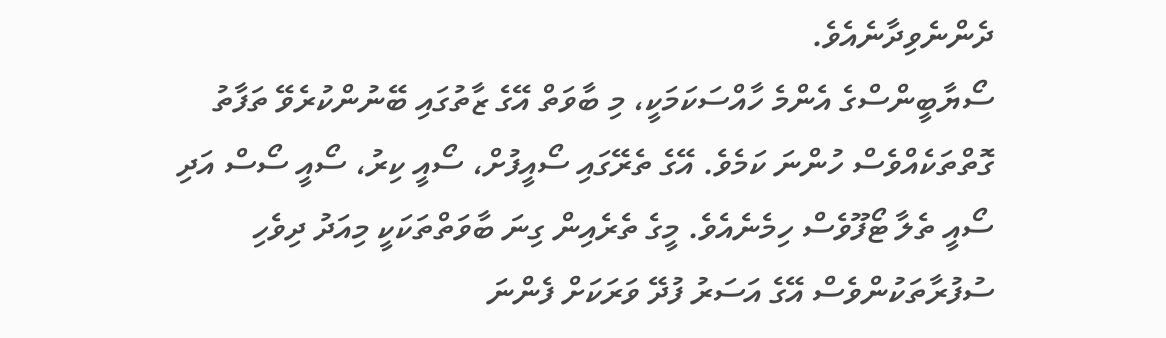ދެންނެވިދާނެއެވެ.
ސޯޔާބީންސްގެ އެންމެ ހާއްސަކަމަކީ، މި ބާވަތް އޭގެ ޒާތުގައި ބޭނުންކުރެވޭ ތަފާތު ގޮތްތަކެއްވެސް ހުންނަ ކަމެވެ. އޭގެ ތެރޭގައި ސޯއީފުށް، ސޯއީ ކިރު، ސޯއީ ސޯސް އަދި ސޯއީ ތެލާ ޓޯފޫވެސް ހިމެނެއެވެ. މީގެ ތެރެއިން ގިނަ ބާވަތްތަކަކީ މިއަދު ދިވެހި ސުފުރާތަކުންވެސް އޭގެ އަސަރު ފުދޭ ވަރަކަށް ފެންނަ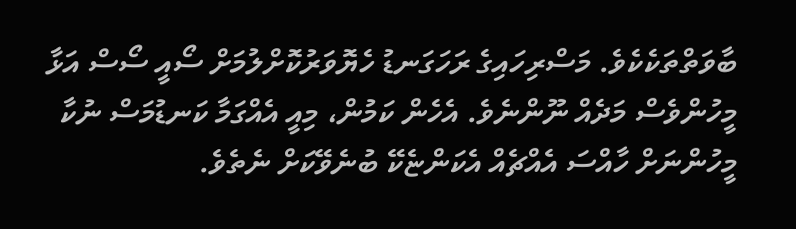ބާވަތްތަކެކެވެ. މަސްރިހައިގެ ރަހަގަނޑު ހެޔޮވަރުކޮށްލުމަށް ސޯއީ ސޯސް އަޅާ މީހުންވެސް މަދެއް ނޫންނެވެ. އެހެން ކަމުން، މިއީ އެއްގަމާ ކަނޑުމަސް ނުކާ މީހުންނަށް ހާއްސަ އެއްޗެއް އެކަންޏެކޭ ބުނެވޭކަށް ނެތެވެ.